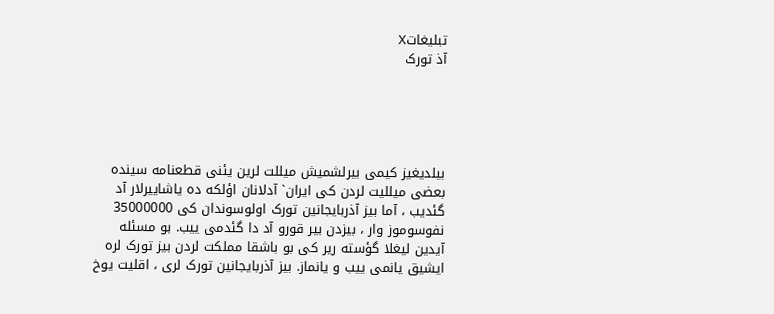تبليغاتX
آذ تورک





بیلدیغیز کیمی بیرلشمیش میللت لرین یئنی قطعنامه سینده بعضی میللیت لردن کی ایران` آدلانان اؤلکه ده یاشاییرلار آد گئدیب ، آما بیز آذربایجانین تورک اولوسوندان کی 35000000 نفوسوموز وار ، بیزدن بیر قورو آد دا گئدمی ییب. بو مسئله آیدین لیغلا گؤسته ریر کی بو باشقا مملکت لردن بیز تورک لره ایشیق یانمی ییب و یانماز. بیز آذربایجانین تورک لری ، اقلیت یوخ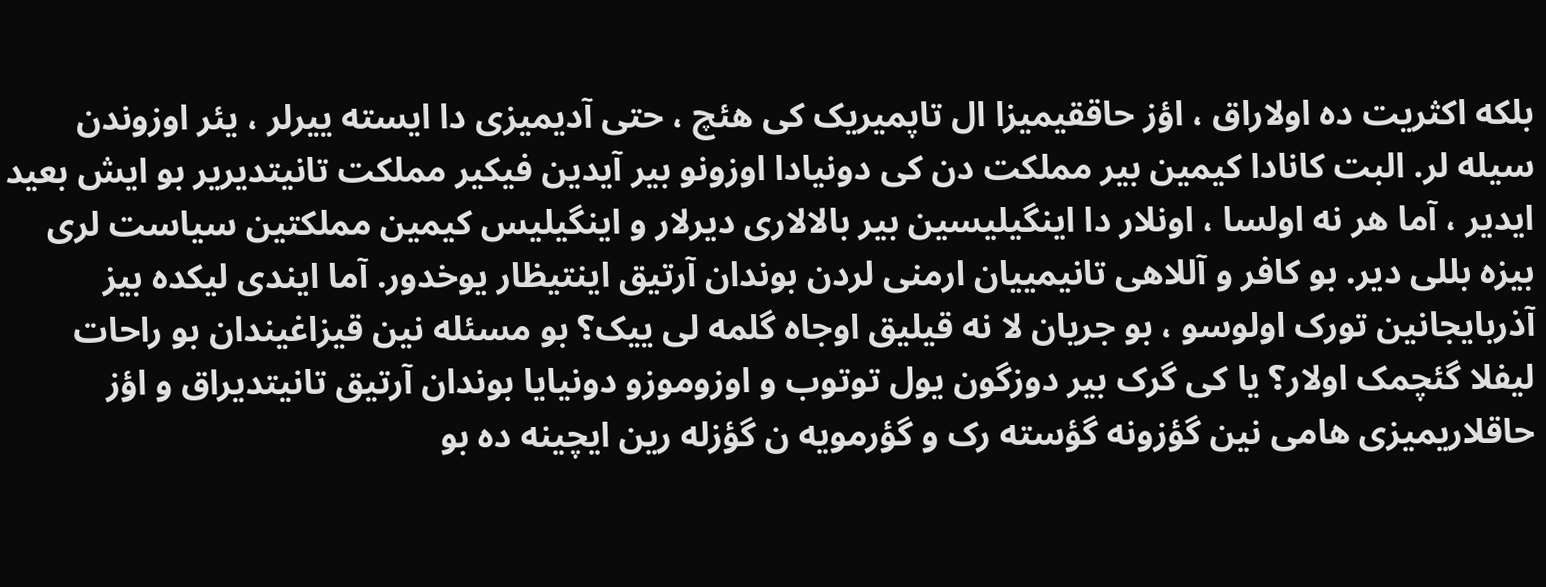بلکه اکثریت ده اولاراق ، اؤز حاققیمیزا ال تاپمیریک کی هئچ ، حتی آدیمیزی دا ایسته ییرلر ، یئر اوزوندن سیله لر. البت کانادا کیمین بیر مملکت دن کی دونیادا اوزونو بیر آیدین فیکیر مملکت تانیتدیریر بو ایش بعید ایدیر ، آما هر نه اولسا ، اونلار دا اینگیلیسین بیر بالالاری دیرلار و اینگیلیس کیمین مملکتین سیاست لری بیزه بللی دیر. بو کافر و آللاهی تانیمییان ارمنی لردن بوندان آرتیق اینتیظار یوخدور. آما ایندی لیکده بیز آذربایجانین تورک اولوسو ، بو جریان لا نه قیلیق اوجاه گلمه لی ییک؟ بو مسئله نین قیزاغیندان بو راحات لیفلا گئچمک اولار؟ یا کی گرک بیر دوزگون یول توتوب و اوزوموزو دونیایا بوندان آرتیق تانیتدیراق و اؤز حاقلاریمیزی هامی نین گؤزونه گؤسته رک و گؤرمویه ن گؤزله رین ایچینه ده بو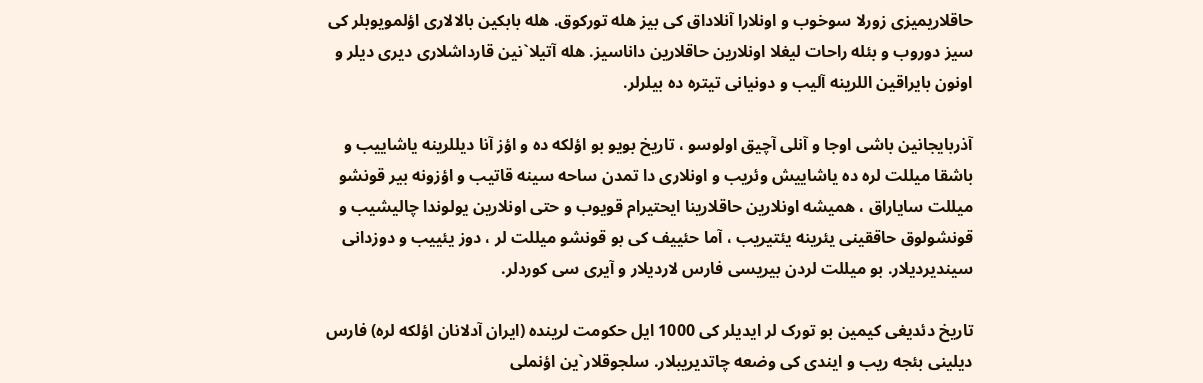حاقلاریمیزی زورلا سوخوب و اونلارا آنلاداق کی بیز هله تورکوق. هله بابکین بالالاری اؤلمویوبلر کی سیز دوروب و بئله راحات لیغلا اونلارین حاقلارین داناسیز. هله آتیلا`نین قارداشلاری دیری دیلر و اونون بایراقین اللرینه آلیب و دونیانی تیتره ده بیلرلر.

آذربایجانین باشی اوجا و آنلی آچیق اولوسو ، تاریخ بویو بو اؤلکه ده و اؤز آنا دیللرینه یاشاییب و باشقا میللت لره ده یاشاییش وئریب و اونلاری دا تمدن ساحه سینه قاتیب و اؤزونه بیر قونشو میللت سایاراق ، همیشه اونلارین حاقلارینا ایحتیرام قویوب و حتی اونلارین یولوندا چالیشیب و قونشولوق حاققینی یئرینه یئتیریب ، آما حئییف کی بو قونشو میللت لر ، دوز یئییب و دوزدانی سیندیردیلار. بو میللت لردن بیریسی فارس لاردیلار و آیری سی کوردلر.

تاریخ دئدیغی کیمین بو تورک لر ایدیلر کی 1000 ایل حکومت لرینده (ایران آدلانان اؤلکه لره) فارس دیلینی بئجه ریب و ایندی کی وضعه چاتدیریبلار. سلجوقلار`ین اؤنملی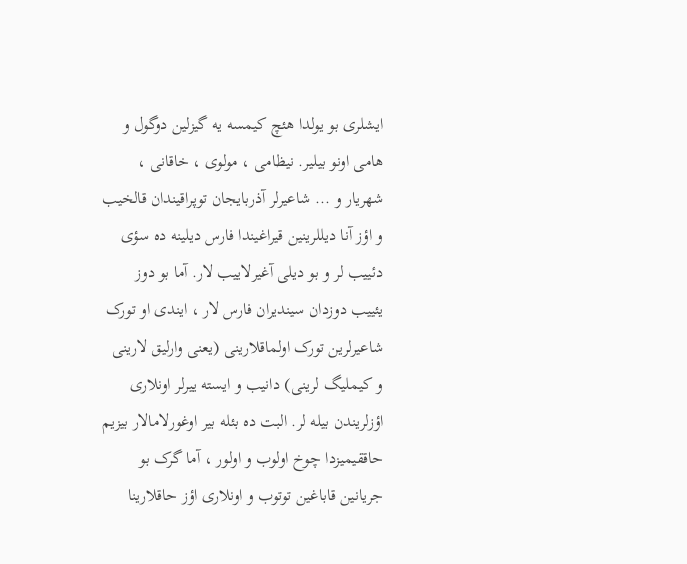ایشلری بو یولدا هئچ کیمسه یه گیزلین دوگول و هامی اونو بیلیر. نیظامی ، مولوی ، خاقانی ، شهریار و ... شاعیرلر آذربایجان توپراقیندان قالخیب و اؤز آنا دیللرینین قیراغیندا فارس دیلینه ده سؤی دئییب لر و بو دیلی آغیرلاییب لار. آما بو دوز یئییب دوزدان سیندیران فارس لار ، ایندی او تورک شاعیرلرین تورک اولماقلارینی (یعنی وارلیق لارینی و کیملیگ لرینی) دانیب و ایسته ییرلر اونلاری اؤزلریندن بیله لر. البت ده بئله بیر اوغورلامالار بیزیم حاققیمیزدا چوخ اولوب و اولور ، آما گرک بو جریانین قاباغین توتوب و اونلاری اؤز حاقلارینا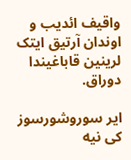واقیف ائدیب و اوندان آرتیق ایتک لرینین قاباغیندا دوراق.

ایر سوروشورسوز کی نیه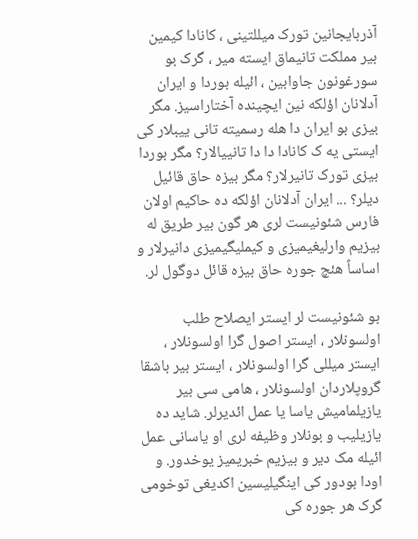آذربایجانین تورک میللتینی ، کانادا کیمین بیر مملکت تانیماق ایسته میر ، گرک بو سورغونون جاوابین ، ائیله بوردا و ایران آدلانان اؤلکه نین ایچینده آختاراسیز. مگر بیزی بو ایران دا هله رسمیته تانی ییبلار کی ایستی یه ک کانادا دا دا تانییالار؟ مگر بوردا بیزی تورک تانیرلار؟ مگر بیزه حاق قائیل دیلر؟ ... ایران آدلانان اؤلکه ده حاکیم اولان فارس شئونیست لری هر گون بیر طریق له بیزیم وارلیغیمیزی و کیملیگیمیزی دانیرلار و اساساً هئچ جوره حاق بیزه قائل دوگول لر.

بو شئونیست لر ایستر ایصلاح طلب اولسونلار ، ایستر اصول گرا اولسونلار ، ایستر میللی گرا اولسونلار ، ایستر بیر باشقا گروپلاردان اولسونلار ، هامی سی بیر یازیلمامیش یاسا یا عمل ائدیرلر. شاید ده یازیلیب و بونلار وظیفه لری او یاسانی عمل ائیله مک دیر و بیزیم خبریمیز یوخدور. و اودا بودور کی اینگیلیسین اکدیغی توخومی گرک هر جوره کی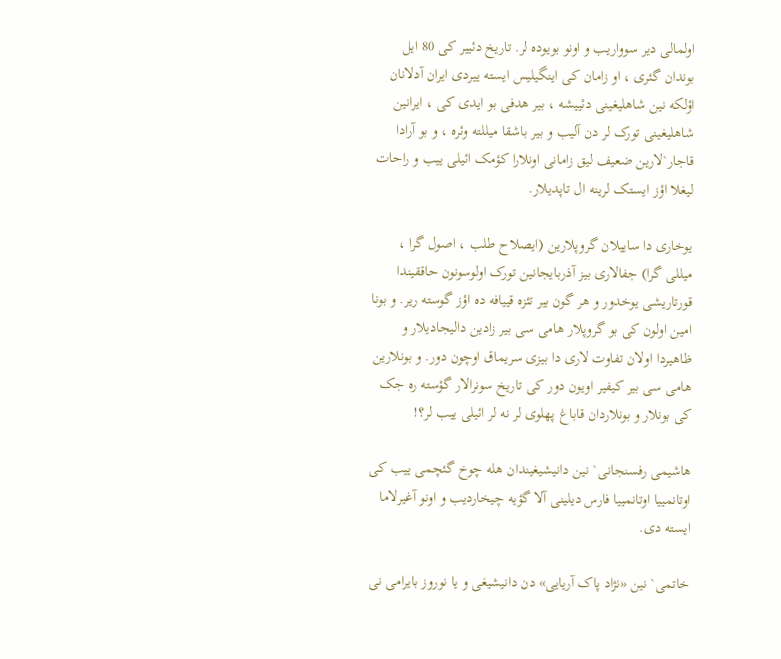اولمالی دیر سوواریب و اونو بویوده لر. تاریخ دئییر کی 80 ایل بوندان گئری ، او زامان کی اینگیلیس ایسته ییردی ایران آدلانان اؤلکه نین شاهلیغینی دئییشه ، بیر هدفی بو ایدی کی ، ایرانین شاهلیغینی تورک لر دن آلیب و بیر باشقا میللته وئره ، و بو آرادا قاجار`لارین ضعیف لیق زامانی اونلارا کؤمک ائیلی ییب و راحات لیغلا اؤز ایستک لرینه ال تاپدیلار.

یوخاری دا ساییلان گروپلارین (ایصلاح طلب ، اصول گرا ، میللی گرا) جفالاری بیز آذربایجانین تورک اولوسونون حاققیندا قورتاریشی یوخدور و هر گون بیر تئزه قییافه ده اؤز گوسته ریر. و بونا امین اولون کی بو گروپلار هامی سی بیر زادین دالیجادیلار و ظاهیردا اولان تفاوت لاری دا بیزی سریماق اوچون دور. و بونلارین هامی سی بیر کیفیر اویون دور کی تاریخ سونرالار گؤسته ره جک کی بونلار و بونلاردان قاباغ پهلوی لر نه لر ائیلی ییب لر؟!

هاشیمی رفسنجانی` نین دانیشیغیندان هله چوخ گئچمی ییب کی اوتانمییا اوتانمییا فارس دیلینی آلا گؤیه چیخاردیب و اونو آغیرلاما ایسته دی.

خاتمی` نین «نژاد پاک آریایی» دن دانیشیغی و یا نوروز بایرامی نی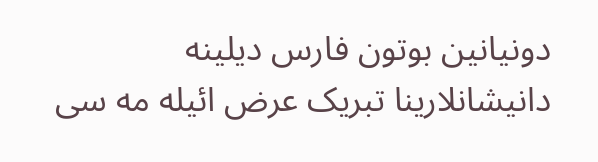دونیانین بوتون فارس دیلینه دانیشانلارینا تبریک عرض ائیله مه سی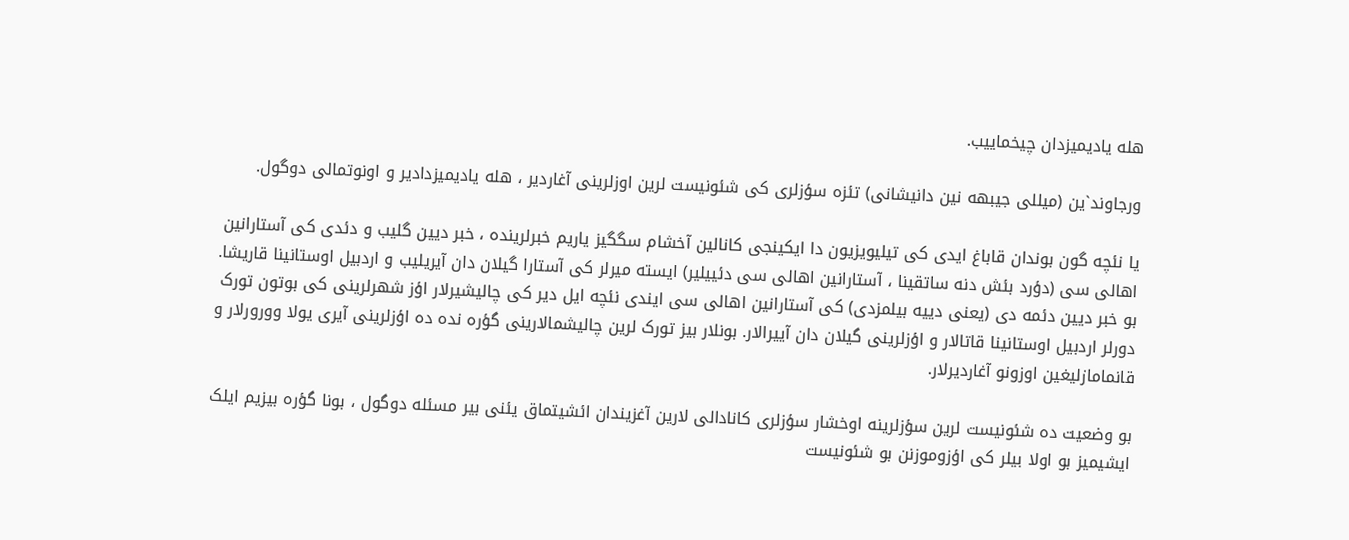هله یادیمیزدان چیخماییب.

ورجاوند`ین (میللی جیبهه نین دانیشانی) تئزه سؤزلری کی شئونیست لرین اوزلرینی آغاردیر ، هله یادیمیزدادیر و اونوتمالی دوگول.

یا نئچه گون بوندان قاباغ ایدی کی تیلیویزیون دا ایکینجی کانالین آخشام سگگیز یاریم خبرلرینده ، خبر دیین گلیب و دئدی کی آستارانین اهالی سی (دؤرد بئش دنه ساتقینا ، آستارانین اهالی سی دئییلیر) ایسته میرلر کی آستارا گیلان دان آیریلیب و اردبیل اوستانینا قاریشا. بو خبر دیین دئمه دی (یعنی دییه بیلمزدی) کی آستارانین اهالی سی ایندی نئچه ایل دیر کی چالیشیرلار اؤز شهرلرینی کی بوتون تورک دورلر اردبیل اوستانینا قاتالار و اؤزلرینی گیلان دان آییرالار. بونلار بیز تورک لرین چالیشمالارینی گؤره نده ده اؤزلرینی آیری یولا وورورلار و قانمامازلیغین اوزونو آغاردیرلار.

بو وضعیت ده شئونیست لرین سؤزلرینه اوخشار سؤزلری کانادالی لارین آغزیندان ائشیتماق یئنی بیر مسئله دوگول ، بونا گؤره بیزیم ایلک ایشیمیز بو اولا بیلر کی اؤزوموزنن بو شئونیست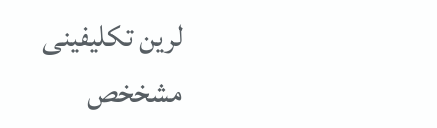لرین تکلیفینی مشخخص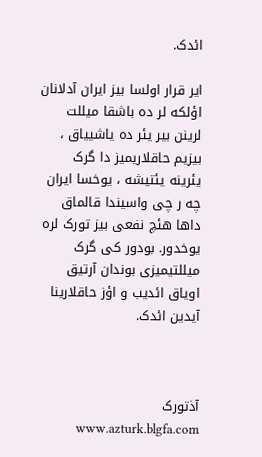ائدک.

ایر قرار اولسا بیز ایران آدلانان اؤلکه لر ده باشقا میللت لرینن بیر یئر ده یاشییاق ، بیزیم حاقلاریمیز دا گرک یئرینه یئتیشه ، یوخسا ایران چه ر چی واسیندا قالماق داها هئچ نفعی بیز تورک لره یوخدور. بودور کی گرک میللتیمیزی بوندان آرتیق اویاق ائدیب و اؤز حاقلارینا آیدین ائدک.



آذتورک     www.azturk.blgfa.com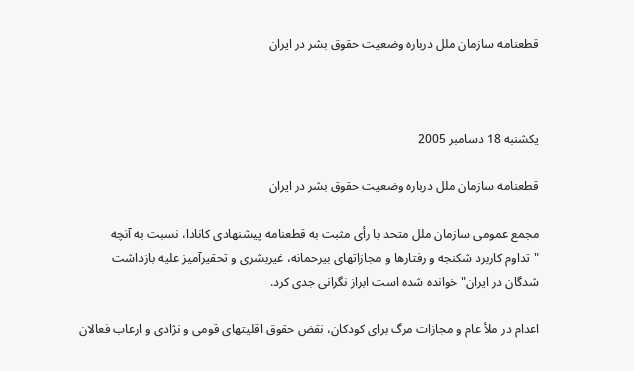قطعنامه سازمان ملل درباره وضعيت حقوق بشر در ايران



يکشنبه 18 دسامبر 2005

قطعنامه سازمان ملل درباره وضعيت حقوق بشر در ايران

مجمع عمومی سازمان ملل متحد با رأی مثبت به قطعنامه پيشنهادی کانادا، نسبت به آنچه "تداوم کاربرد شکنجه و رفتارها و مجازاتهای بيرحمانه، غيربشری و تحقيرآميز عليه بازداشت شدگان در ايران" خوانده شده است ابراز نگرانی جدی کرد.

اعدام در ملأ عام و مجازات مرگ برای کودکان، نقض حقوق اقليتهای قومی و نژادی و ارعاب فعالان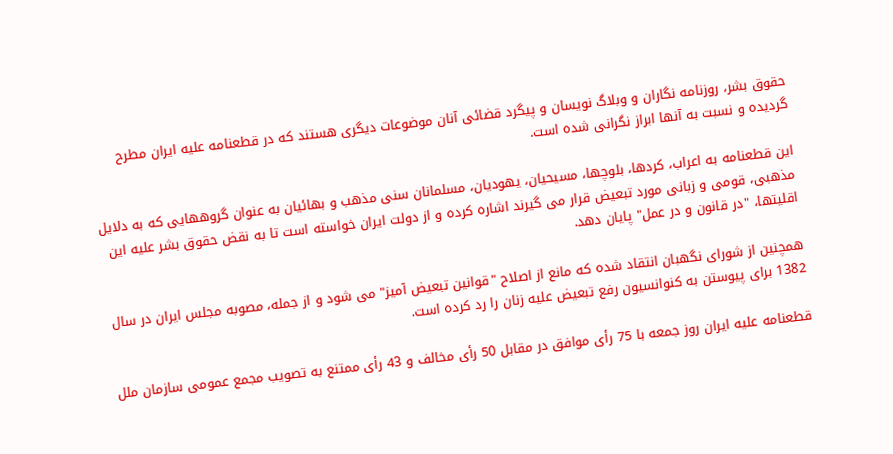حقوق بشر، روزنامه نگاران و وبلاگ نويسان و پيگرد قضائی آنان موضوعات ديگری هستند که در قطعنامه عليه ايران مطرح گرديده و نسبت به آنها ابراز نگرانی شده است.

اين قطعنامه به اعراب، کردها، بلوچها، مسيحيان، يهوديان، مسلمانان سنی مذهب و بهائيان به عنوان گروههايی که به دلايل مذهبی، قومی و زبانی مورد تبعيض قرار می گيرند اشاره کرده و از دولت ايران خواسته است تا به نقض حقوق بشر عليه اين اقليتها، "در قانون و در عمل" پايان دهد.

همچنين از شورای نگهبان انتقاد شده که مانع از اصلاح "قوانين تبعيض آميز" می شود و از جمله، مصوبه مجلس ايران در سال 1382 برای پيوستن به کنوانسيون رفع تبعيض عليه زنان را رد کرده است.

قطعنامه عليه ايران روز جمعه با 75 رأی موافق در مقابل 50 رأی مخالف و 43 رأی ممتنع به تصويب مجمع عمومی سازمان ملل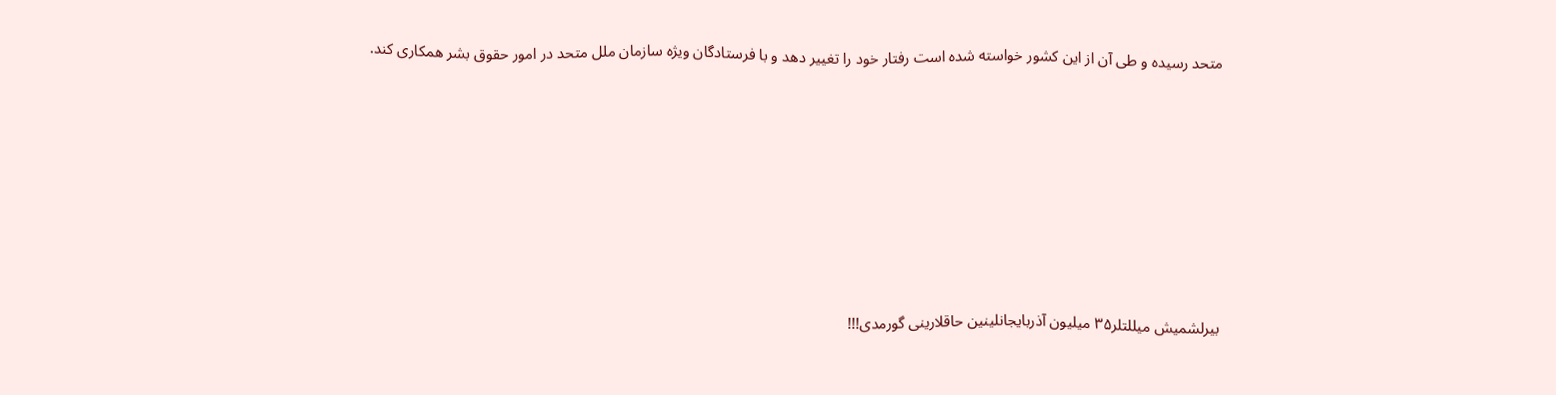متحد رسيده و طی آن از اين کشور خواسته شده است رفتار خود را تغيير دهد و با فرستادگان ويژه سازمان ملل متحد در امور حقوق بشر همکاری کند.









بیرلشمیش میللتلر۳۵ میلیون آذربایجانلینین حاقلارینی گورمدی!!!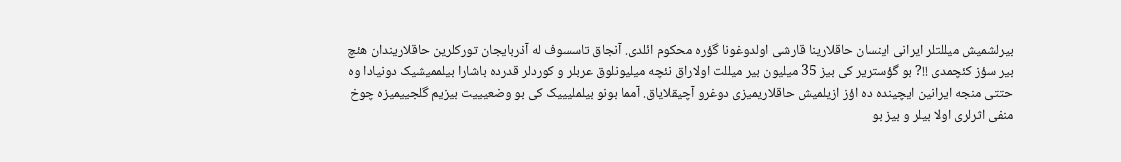بیرلشمیش میللتلر ایرانی اینسان حاقلارینا قارشی اولدوغونا گؤره محکوم ائلدی. آنجاق تاسسوف له آذربایجان تورکلرین حاقلاریندان هئچ بیر سؤز کئچمدی !!? بو گؤستریر کی بیز 35 میلیون بیر میللت اولاراق نئچه میلیونلوق عربلر و کوردلر قدرده باشارا بیلممیشیک دونیادا وه حتتی منجه ایرانین ایچینده ده اؤز ازیلمیش حاقلاریمیزی دوغرو آچیقلایاق. آمما بونو بیلملیییک کی بو وضعیییت بیزیم گلجییمیزه چوخ منفی اثرلری اولا بیلر و بیز بو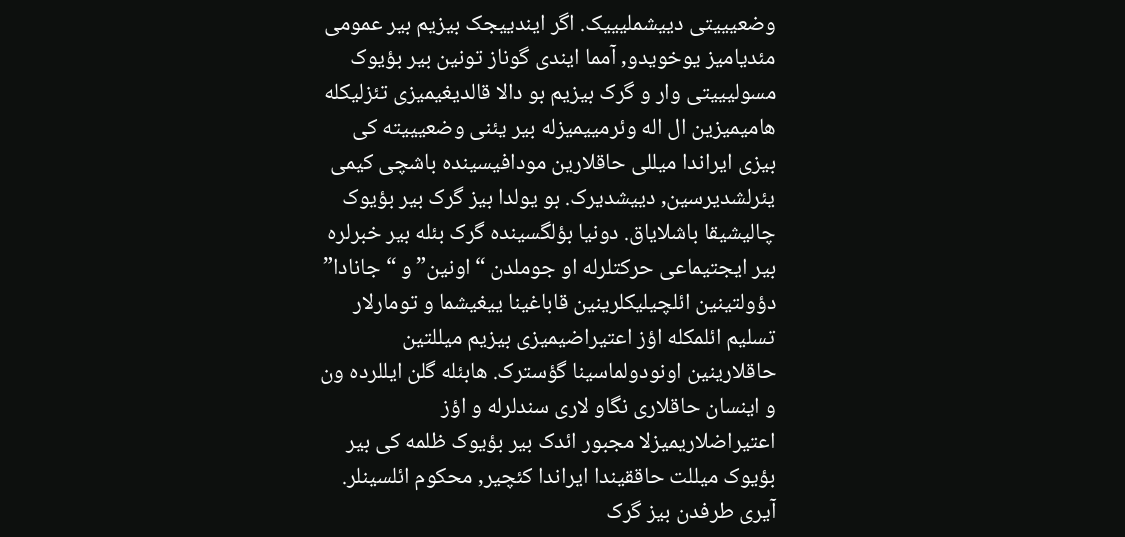وضعیییتی دییشملیییک. اگر ایندییجک بیزیم بیر عمومی مئدیامیز یوخویدو, آمما ایندی گوناز تونین بیر بؤیوک مسولیییتی وار و گرک بیزیم بو دالا قالدیغیمیزی تئزلیکله هامیمیزین ال اله وئرمییمیزله بیر یئنی وضعیییته کی بیزی ایراندا میللی حاقلارین مودافیسینده باشچی کیمی یئرلشدیرسین, دییشدیرک. بو یولدا بیز گرک بیر بؤیوک چالیشیقا باشلایاق. دونیا بؤلگسینده گرک بئله بیر خبرلره بیر ایجتیماعی حرکتلرله او جوملدن “اونین” و “جانادا” دؤولتینین ائلچیلیکلرینین قاباغینا ییغیشما و تومارلار تسلیم ائلمکله اؤز اعتیراضیمیزی بیزیم میللتین حاقلارینین اونودولماسینا گؤسترک. هابئله گلن ایللرده ون و اینسان حاقلاری نگاو لاری سندلرله و اؤز اعتیراضلاریمیزلا مجبور ائدک بیر بؤیوک ظلمه کی بیر بؤیوک میللت حاققیندا ایراندا کئچیر, محکوم ائلسینلر. آیری طرفدن بیز گرک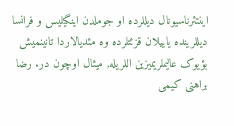اینتئرناسیونال دیللرده او جوملدن اینگیلیس و فرانسا دیللرینده یاییلان قزئتلرده وه مئدیالاردا تانینمیش بؤیوک عالیملریمیزین اللریله, میثال اوچون در. رضا براهنی کیمی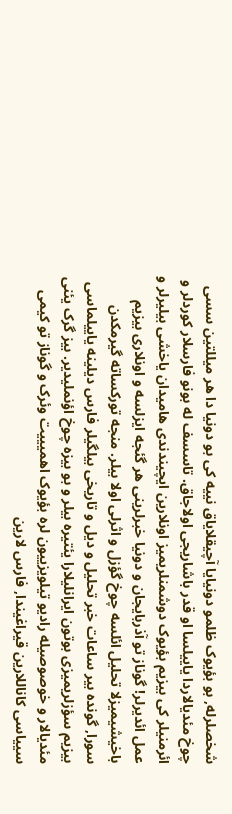شخصلرله, بو بؤیوک ظلمو دونیایا آچیقلایاق نییه کی بو دونیا دا هر میللتین سسی چوخ مئدیالاردا یاییلسا او قدر باشاریجی اولاجاق. تاسسف له بونو فارسلار کوردلر و ائرمنیلر کی بیزیم بؤیوک دوشمنلریمیز اونلارین ایچیندندی هامیدان یاخشی بیلیرلر و عمل ائدیرلر! گوناز تو آذربایجان و دونیا خبرلرینی هر گئجه ایزلسه و اونلاری بیزیم باخیشیمیزلا تحلیل ائلسه چوخ گؤزل و اثرلی اولا بیلر. منجه تورکساته گیرمکدن سورا, گونده بیر ساعات خبر تحلیل و دیل و تاریخی بیلگیلر فارس دیلینه یاییلماسی بیزیم سؤزلریمیزی بوتون ایرانلیلارا یئتیره بیلر و بو بیزه چوخ اؤنملیدیر. بیز گرک یئنی مئدیالار و خوصوصیله رادیو تیلویزییون لره بؤیوک اهمیییت وئرک و گوناز تو کیمی سییاسی کاناللارین قیراغیندا, فارس لارین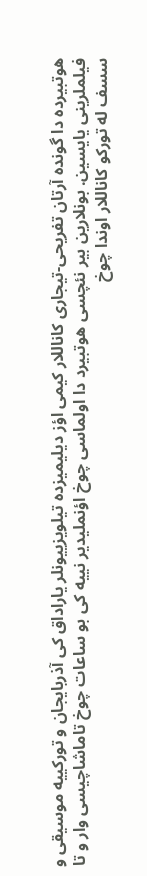هوتبیرده دا گونده آرتان تفریحی-تیجاری کاناللار کیمی اؤز دیلیمیزده تیلویزییونلر یاراداق کی آذربایجان و تورکییه موسیقی و فیلملرینی یایسین. بونلارین بیر نئچسی هوتبیرد دا اولماسی چوخ اؤنملیدیر نییه کی بو ساعات چوخ تاماشاچیسی وار و تا سسف له تورکو کاناللار اوندا چوخ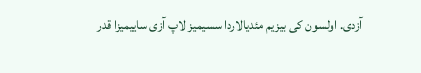آزدی. اولسون کی بیزیم مئدیالاردا سسیمیز لاپ آزی ساییمیزا قدر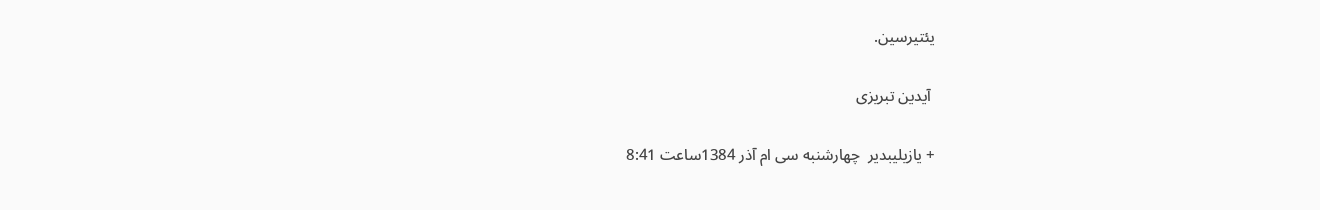یئتیرسین.

 آیدین تبریزی

+ یازیلیبدیر  چهارشنبه سی ام آذر 1384ساعت 8:41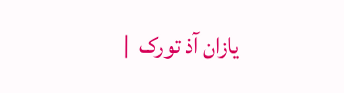یازان آذ تورک  |